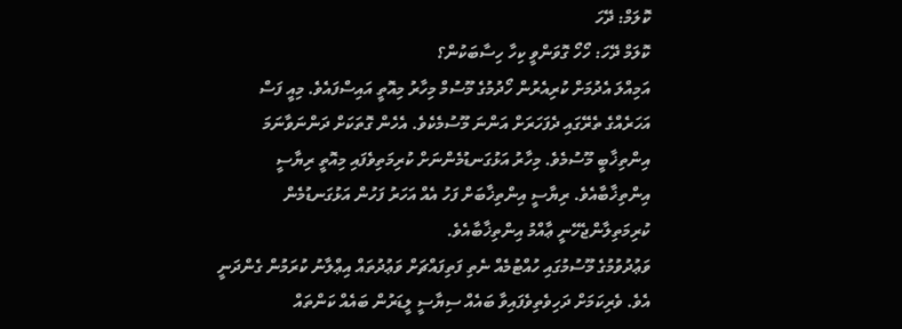ކޮލަމް: ދޭހަ
ކޮލަމް ދޭހަ: ހޯހޯ ގޮވަންވީ ކިހާ ހިސާބަކުން؟
އަމިއްލަ އެދުމަށް ކުރިއެރުން ހޯދުމުގެ މޫސުމް މިހާރު މިއޮތީ އައިސްފައެވެ. މިއީ ފަސް އަހަރެއްގެ ތެރޭގައި ދެފަހަރަށް އަންނަ މޫސުމެކެވެ. އެހެން ގޮތަކަށް ދަންނަވާނަމަ އިންތިޚާބީ މޫސުމެވެ. މިހާރު އަޅުގަނޑުމެންނަށް ކުރިމަތިވެފައި މިއޮތީ ރިޔާސީ އިންތިޚާބާއެވެ. ރިޔާސީ އިންތިޚާބަށް ފަހު އެއް އަހަރު ފަހުން އަޅުގަނޑުމެން ކުރިމަތިލާންޖެހޭނީ ޢާއްމު އިންތިޚާބާއެވެ.
ވަޢުދުވުމުގެ މޫސުމުގައި ހުއްޓުމެއް ނެތި ފަތިފައްޗަށް ވަޢުދުތައް އިޢްލާނު ކުރަމުން ގެންދަނީ އެވެ. ވެރިކަމަށް ދަހިވެތިވެފައިވާ ބައެއް ސިޔާސީ ލީޑަރުން ބައެއް ކަންތައް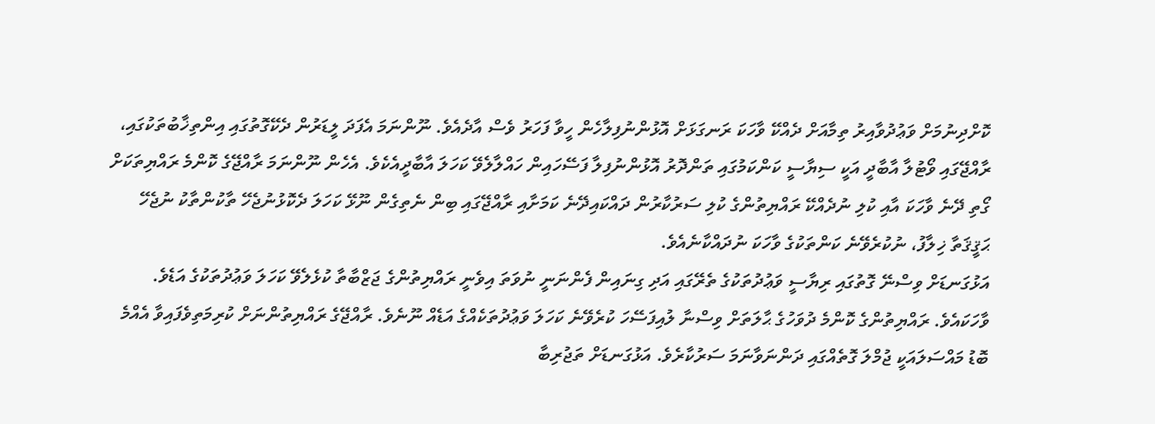ކޮށްދިނުމަށް ވަޢުދުވާއިރު ތިމާއަށް ދެއްކޭ ވާހަކަ ރަނގަޅަށް އޮޅުންނުފިލާހެން ހީވާ ފަހަރު ވެސް އާދެއެވެ. ނޫންނަމަ އެފަދަ ލީޑަރުން ދެކޭގޮތުގައި އިންތިޚާބުތަކުގައި، ރާއްޖޭގައި ވޯޓުލާ އާބާދީ އަކީ ސިޔާސީ ކަންކަމުގައި ތަންދޮރު އޮޅުންނުފިލާ ފަސޭހައިން ހައްލާލެވޭ ކަހަލަ އާބާދީއެކެވެ. އެހެން ނޫންނަމަ ރާއްޖޭގެ ކޮންމެ ރައްޔިތަކަށް ގޯތި ދޭނެ ވާހަކަ އާއި ކުލި ނުދެއްކޭ ރައްޔިތުންގެ ކުލި ސަރުކާރުން ދައްކައިދޭނެ ކަމަށާއި ރާއްޖޭގައި ބިން ނެތިގެން ނޫޅޭ ކަހަލަ ދެކޮޅުނުޖެހޭ ތާކުންތާކު ނުޖެހޭ ޙަޤީޤަތާ ޚިލާފު، ނުކުރެވޭނެ ކަންތަކުގެ ވާހަކަ ނުދައްކާނެއެވެ.
އަޅުގަނޑަށް ވިސްނޭ ގޮތުގައި ރިޔާސީ ވަޢުދުތަކުގެ ތެރޭގައި އަދި ގިނައިން ފެންނަނީ ނުވަތަ އިވެނީ ރައްޔިތުންގެ ޖަޒްބާތާ ކުޅެލެވޭ ކަހަލަ ވަޢުދުތަކުގެ އަޑެވެ. ވާހަކައެވެ. ރައްޔިތުންގެ ކޮންމެ ދުވަހުގެ ޙާލަތަށް ވިސްނާ ލުއިފަސޭހަ ކުރެވޭނެ ކަހަލަ ވަޢުދުތަކެއްގެ އަޑެއް ނޫނެވެ. ރާއްޖޭގެ ރައްޔިތުންނަށް ކުރިމަތިވެފައިވާ އެއްމެ ބޮޑު މައްސަލައަކީ ޖުމްލަ ގޮތެއްގައި ދަންނަވާނަމަ ސަރުކާރެވެ. އަޅުގަނޑަށް ތަޖުރިބާ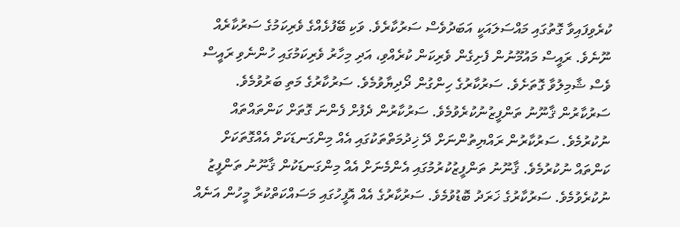ކުރެވިފައިވާ ގޮތުގައި މައްސަލައަކީ އަބަދުވެސް ސަރުކާރެވެ. ވަކި ބޭފުޅެއްގެ ވެރިކަމުގެ ސަރުކާރެއް ނޫނެވެ. ރައީސް މައުމޫނުން ފެށިގެން ވެރިކަން ކުރެއްވި، އަދި މިހާރު ވެރިކަމުގައި ހުންނެވި ރައީސް ވެސް ޝާމިލުވާ ގޮތަށެވެ. ސަރުކާރުގެ ހިންގުން ދޯދިޔާވުމެވެ. ސަރުކާރުގެ މަތި ބަރުވުމެވެ. ސަރުކާރުން ޤާނޫނު ތަންފީޒުނުކުރެވުމެވެ. ސަރުކާރުން ދެފުށް ފެންނަ ގޮތަށް ކަންތައްތައް ނުކުރުމެވެ. ސަރުކާރުން ރައްޔިތުންނަށް ދޭ ޚިދުމަތްތަކުގައި އެއް މިންގަނޑަކަށް އެއްގޮތަކަށް ކަންތައް ނުކުރުމެވެ. ޤާނޫނު ތަންފީޒުކުރުމުގައި އެންމެނަށް އެއް މިންގަނޑަކުން ޤާނޫނު ތަންފީޒު ނުކުރެވުމެވެ. ސަރުކާރުގެ ޚަރަދު ބޮޑުވުމެވެ. ސަރުކާރުގެ އެއް އޮފީހުގައި މަސައްކަތްކުރާ މީހުން އަނެއް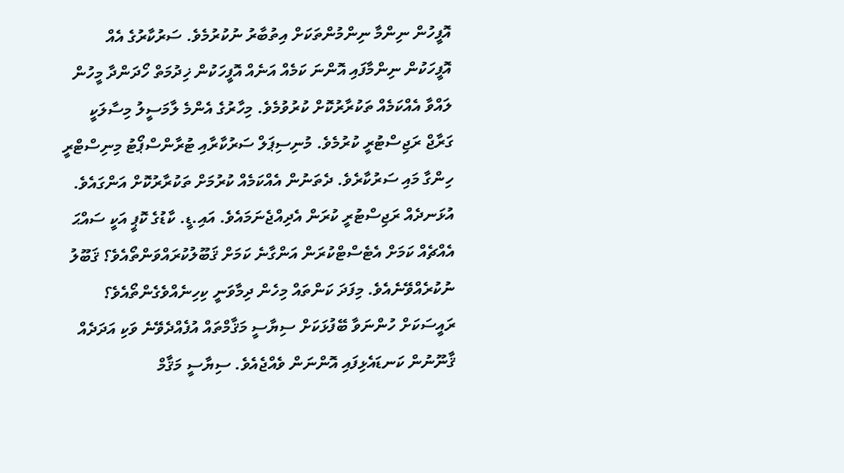އޮފީހުން ނިންމާ ނިންމުންތަކަށް އިތުބާރު ނުކުރުމެވެ. ސަރުކާރުގެ އެއް އޮފީހަކުން ނިންމާފައި އޮންނަ ކަމެއް އަނެއް އޮފީހަކުން ޚިދުމަތް ހޯދަންދާ މީހުން ލައްވާ އެއްކަމެއް ތަކުރާރުކޮށް ކުރުވުމެވެ. މިހާރުގެ އެންމެ ލާމަސީލު މިސާލަކީ ގަރާޖް ރަޖިސްޓުރީ ކުރުމެވެ. މުނިސިޕަލް ސަރުކާރާއި ޓުރާންސްޕޯޓު މިނިސްޓްރީ ހިންގާ މައި ސަރުކާރެވެ. ދެތަނުން އެއްކަމެއް ކުރުމަށް ތަކުރާރުކޮށް އަންގައެވެ. އުޅަނދެއް ރަޖިސްޓުރީ ކުރަން އެދިއްޖެނަމައެވެ. އައި.ޑީ. ކާޑުގެ ކޮޕީ އަކީ ސައްޙަ އެއްޗެއް ކަމަށް އެޓެސްޓްކުރަން އަންގާނެ ކަމަށް ޤަބޫލުކުރައްވަންތޯއެވެ؟ ޤަބޫލު ނުކުރެއްވޭނެއެވެ. މިފަދަ ކަންތައް މިހެން ދިމާވަނީ ކިހިނެއްވެގެންތޯއެވެ؟
ރައީސަކަށް ހުންނަވާ ބޭފުޅަކަށް ސިޔާސީ މަޤާމްތައް އުފެއްދެވޭނެ ވަކި އަދަދެއް ޤާނޫނުން ކަނޑައެޅިފައި އޮންނަން ވެއްޖެއެވެ. ސިޔާސީ މަޤާމް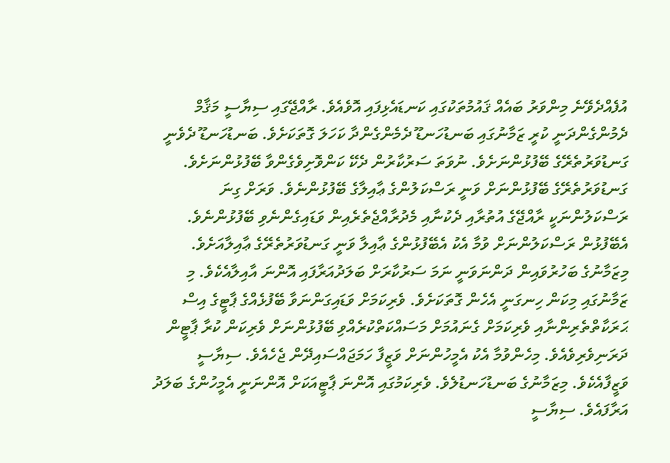އުފެއްދެވޭނެ މިންވަރު ބައެއް ޤައުމުތަކުގައި ކަނޑައެޅިފައި އޮވެއެވެ. ރާއްޖޭގައި ސިޔާސީ މަޤާމް ދެމުންގެންދަނީ ކުރީ ޒަމާނުގައި ބަނޑުހަނޑޫ ދެމެންގެންދާ ކަހަލަ ގޮތަކަށެވެ. ބަނޑުހަނޑޫ ދެވެނީ ގަނޑުވަރުތެރޭގެ ބޭފުޅުންނަށެވެ. ނުވަތަ ސަރުކާރުން ދެކޭ ކަންވޮށިވެގެންވާ ބޭފުޅުންނަށެވެ. ގަނޑުވަރުތެރޭގެ ބޭފުޅުންނަށް ވަނީ ރަސްކަލުންގެ ޢާއިލާގެ ބޭފުޅުންނެވެ. ވަރަށް ގިނަ ރަސްކަލުންނަކީ ރާއްޖޭގެ އުތުރާއި ދެކުނާއި މެދުރާއްޖެތެރެއިން ވަޑައިގެންނެވި ބޭފުޅުންނެވެ. އެބޭފުޅުން ރަސްކަލުންނަށް ވުމާ އެކު އެބޭފުޅުންގެ ޢާއިލާ ވަނީ ގަނޑުވަރުތެރޭގެ ޢާއިލާއަށެވެ. މިޒަމާނުގެ ބަހުރުވައިން ދަންނަވަނީ ނަމަ ސަރުކާރަށް ބަލަދުއަރާފައި އޮންނަ އާއިލާއެކެވެ. މި ޒަމާނުގައި މިކަން ހިނގަނީ އެހެން ގޮތަކަށެވެ. ވެރިކަމަށް ވަޑައިގަންނަވާ ބޭފުޅެއްގެ ޕާޓީގެ އިސް ޙަރަކާތްތެރިންނާއި ވެރިކަމަށް ގެނައުމަށް މަސައްކަތްކުރެއްވި ބޭފުޅުންނަށް ވެރިކަން ކުރާ ޕާޓީން ދަރަނިވެރިވެއެވެ. މިހެންވުމާ އެކު އެމީހުންނަށް ވަޒީފާ ހަމަޖައްސައިދޭން ޖެހެއެވެ. ސިޔާސީ ވަޒީފާއެކެވެ. މިޒަމާނުގެ ބަނޑުހަނޑުލެވެ. ވެރިކަމުގައި އޮންނަ ޕާޓީއަކަށް އޮންނަނީ އެމީހުންގެ ބަލަދު އަރާފައެވެ. ސިޔާސީ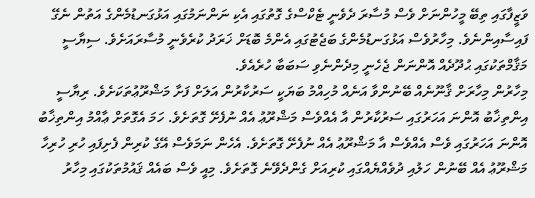ވަޒީފާގައި ތިބޭ މީހުންނަށް ވެސް މުސާރަ ދެވެނީ ޓެކްސްގެ ގޮތުގައި އެކި ނަންނަމުގައި އަޅުގަނޑުމެންގެ އަތުން ނެގޭ ފައިސާއިންނެވެ. މިހާރުވެސް އަޅުގަނޑުމެންގެ ބަޖެޓުގައި އެންމެ ބޮޑަށް ޚަރަދު ކުރެވެނީ މުސާރައަށެވެ. ސިޔާސީ މަޤާމްތަކުގައި ޙުދޫދެއް އޮންނަން ޖެހެނީ މިދެންނެވި ސަބަބާ ހުރެއެވެ.
މިހާރުން މިހާރަށް ޤާނޫނެއް ބޭނުންވާ އަނެއް މުހިއްމު ބަޔަކީ ސަރުކާރުން އަލަށް ފަށާ މަޝްރޫޢުތަކަށެވެ. ރިޔާސީ އިންތިޚާބު އޮންނަ އަހަރުގައި ސަރުކާރުން އާ އެއްވެސް މަޝްރޫޢު އެއް ނުފެށޭ ގޮތަށެވެ. ހަމަ އެގޮތަށް ޢާއްމު އިންތިޚާބު އޮންނަ އަހަރުގައި ވެސް އެއްވެސް އާ މަޝްރޫޢު އެއް ނުފެށޭ ގޮތަށެވެ. އެހެން ނަމަވެސް އޭގެ ކުރިން ފެށިފައި ހުރި ހުރިހާ މަޝްރޫޢު އެއް ބޭނުން ހަލުއި ދުވެއްޔެއްގައި ކުރިއަށް ގެންދެވޭނެ ގޮތަށެވެ. މިއީ ވެސް ބައެއް ޤައުމުތަކުގައި މިހާރު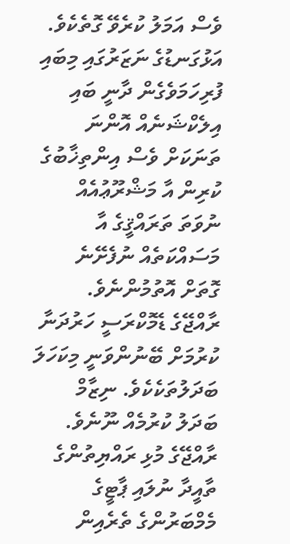ވެސް އަމަލު ކުރެވޭ ގޮތެކެވެ. އަޅުގަނޑުގެ ނަޒަރުގައި މިބައި ފުރިހަމަވެގެން ދާނީ ބައި އިލެކްޝަނެއް އޮންނަ ތަނަކަށް ވެސް އިންތިޚާބުގެ ކުރިން އާ މަޝްރޫޢުއެއް ނުވަތަ ތަރައްޤީގެ އާ މަސައްކަތެއް ނުފެށޭނެ ގޮތަށް އޮތުމުންނެވެ.
ރާއްޖޭގެ ޑެމޮކްރަސީ ހަރުދަނާ ކުރުމަށް ބޭނުންވަނީ މިކަހަލަ ބަދަލުތަކެކެވެ. ނިޒާމް ބަދަލު ކުރުމެއް ނޫނެވެ. ރާއްޖޭގެ މުޅި ރައްޔިތުންގެ ތާއީދާ ނުލައި ޕާޓީގެ މެމްބަރުންގެ ތެރެއިން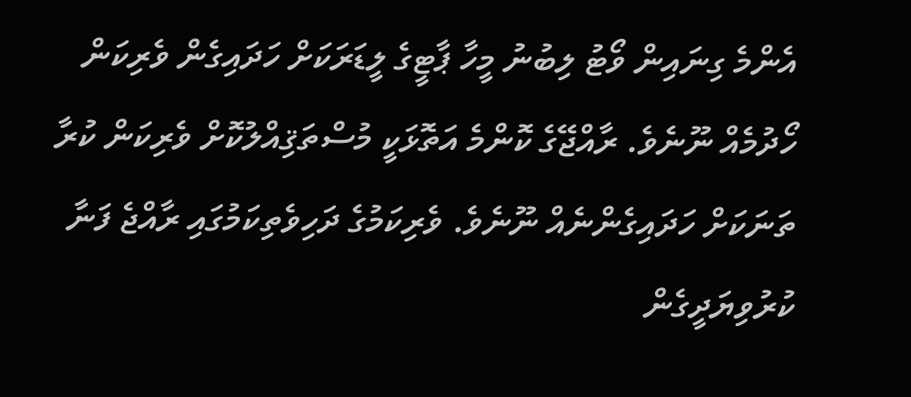އެންމެ ގިނައިން ވޯޓު ލިބުނު މީހާ ޕާޓީގެ ލީޑަރަކަށް ހަދައިގެން ވެރިކަން ހޯދުމެއް ނޫނެވެ. ރާއްޖޭގެ ކޮންމެ އަތޮޅަކީ މުސްތަޤިއްލުކޮށް ވެރިކަން ކުރާ ތަނަކަށް ހަދައިގެންނެއް ނޫނެވެ. ވެރިކަމުގެ ދަހިވެތިކަމުގައި ރާއްޖެ ފަނާ ކުރުވިޔަދީގެން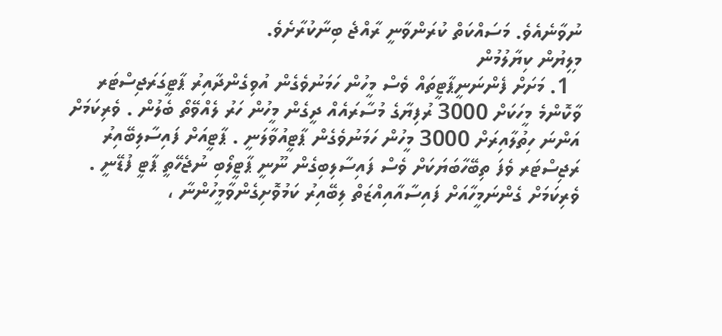ނުވާނެއެވެ. މަސައްކަތް ކުރަންވާނީ ރާއްޖެ ބިނާކުރާށެވެ.
މިލިޔުން ކިޔާލުމުން
  1. މަށަށް ފެންނަނީޕާޓީތައް ވެސް މީހުން ހަމަނުވެގެން އުވިގެންދާއިރު ޕާޓީގަރަޖިސްޓަރ ވާކޮންމެ މީހަކަށް 3000 ރުފިޔާގެ މުސާރައެއް ދީގެން މީހުން ހަރު ލެއްވޭތޯ ބެލުން . ވެރިކަމަށް އަންނަ ހިތުލާއިރަށް 3000 މީހުން ހަމަނުވެގެން ޕާޓީއުވާލަނީ . ޕާޓީއަށް ފައިސާލިބޭއިރު ރަޖިސްޓަރ ވެފަ ތިބޭހާބަޔަކަށް ވެސް ފައިސާލިބިގެން ނޫނީ ޕާޓީލޯބި ނުޖެހޭތީ ޕާޓީ ފުޑޭނީ . ވެރިކަމަށް ގެންނަމީހާއަށް ފައިސާއާއިއްޒަތް ލިބޭއިރު ކަމުވޮށިގެންވާމީހުންނާ ،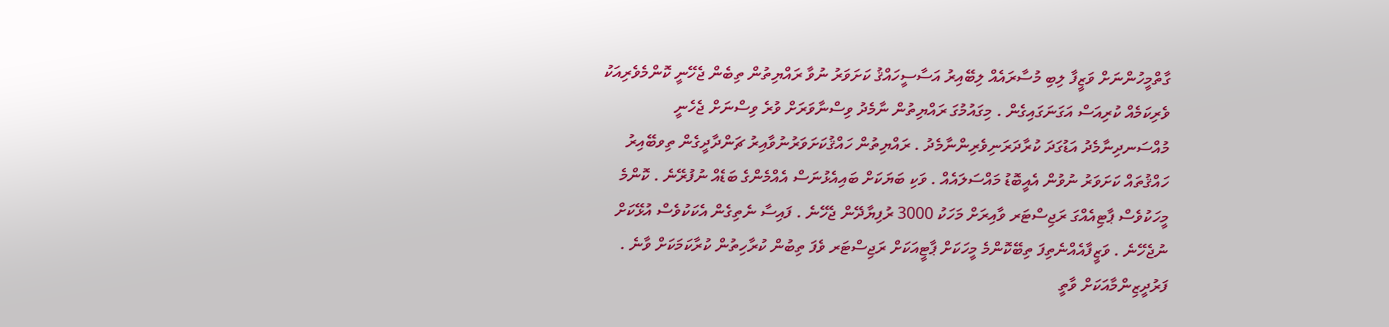ގާތްމީހުންނަށް ވަޒީފާ ލިބި މުސާރައެއް ލިބޭއިރު އަސާސީހައްޤު ކަށަވަރު ނުވާ ރައްޔިތުން ތިބެން ޖެހޭނީ ކޮންމެވެރިއަކު ވެރިކަމެއް ކުރިއަސް އަގަނަގައިގެން . މިގައުމުގަ ރައްޔިތުން ނާމެދު ވިސްނާވަރަށް ވުރެ ވިސްނަށް ޖެހެނީ މުއްސަނދިނާމެދު އަޑުގަދަ ކުރާދަރަނިވެރިންނާމެދު . ރައްޔިތުން ހައްޤުކަށަވަރުނުވާއިރު ޗަންދާދީގެން ތިވބޭއިރު ހައްޤުތައް ކަށަވަރު ނުވުން އެއީބޮޑު މައްސަލައެއް . ވަކި ބަޔަކަށް ބައިއެޅުނަސް އެއްމެންގެ ބަޑެއް ނުފުރޭނެ . ކޮންމެ މީހަކުވެސް ޕާޓިއެއްގަ ރަޖިސްޓަރ ވާއިރަށް މަހަކު 3000 ރުފިޔާދޭން ޖެހޭނެ . ފައިސާ ނެތިގެން އެކަކުވެސް އުޅޭކަށް ނުޖެހޭނެ . ވަޒީފާއެއްނެތިފަ ތިބޭކޮންމެ މީހަކަށް ޕާޓީއަކަށް ރަޖިސްޓަރ ވެފަ ތިބުން ކުރާހިތުން ކުރާކަމަކަށް ވާނެ . ފަރުދީޒިންމާއަކަށް ވާތީ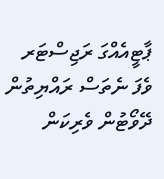ޕާޓީއެއްގަ ރަޖިސްޓަރ ވެފަ ނެތަސް ރައްޔިތުން ދޭވޯޓުން ވެރިކަން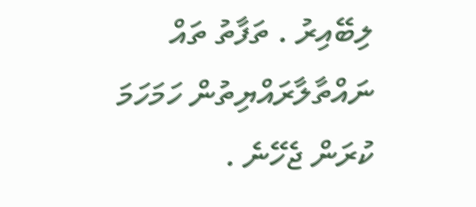ލިބޭއިރު . ތަފާތު ތައް ނައްތާލާރައްޔިތުން ހަމަހަމަ ކުރަން ޖެހޭނެ .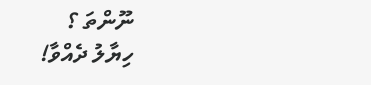ނޫންތަ ؟
ހިޔާލު ދެއްވާ!